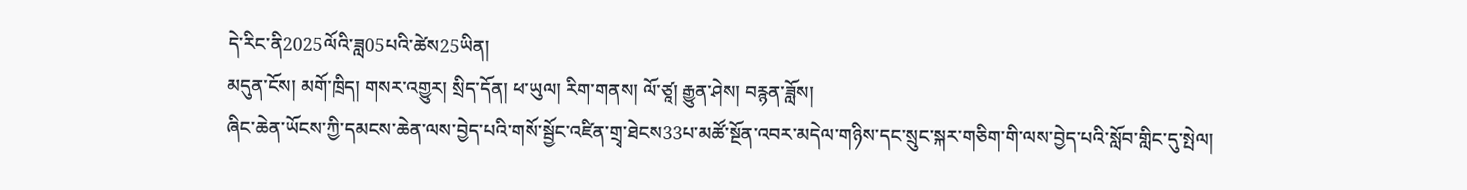དེ་རིང་ནི2025ལོའི་ཟླ05པའི་ཚེས25ཡིན།
མདུན་ངོས། མགོ་ཁྲིད། གསར་འགྱུར། སྲིད་དོན། ཕ་ཡུལ། རིག་གནས། ལོ་ཙཱ། རྒྱུན་ཤེས། བརྙན་ཟློས།
ཞིང་ཆེན་ཡོངས་ཀྱི་དམངས་ཆེན་ལས་བྱེད་པའི་གསོ་སྦྱོང་འཛིན་གྲྭ་ཐེངས33པ་མཚོ་སྔོན་འབར་མདེལ་གཉིས་དང་སྲུང་སྐར་གཅིག་གི་ལས་བྱེད་པའི་སློབ་གླིང་དུ་སྤེལ།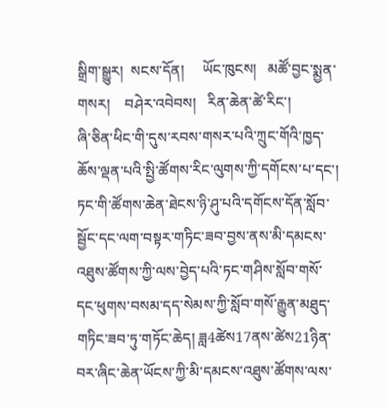སྒྲིག་སྒྱུར།  སངས་དོན།     ཡོང་ཁུངས།   མཚོ་བྱང་སྨྱན་གསར།    བཤེར་འབེབས།   རིན་ཆེན་ཚེ་རིང་།
ཞི་ཅིན་ཕིང་གི་དུས་རབས་གསར་པའི་ཀྲུང་གོའི་ཁྱད་ཆོས་ལྡན་པའི་སྤྱི་ཚོགས་རིང་ལུགས་ཀྱི་དགོངས་པ་དང་། ཏང་གི་ཚོགས་ཆེན་ཐེངས་ཉི་ཤུ་པའི་དགོངས་དོན་སློབ་སྦྱོང་དང་ལག་བསྟར་གཏིང་ཟབ་བྱས་ནས་མི་དམངས་འཐུས་ཚོགས་ཀྱི་ལས་བྱེད་པའི་ཏང་གཤིས་སློབ་གསོ་དང་ཕུགས་བསམ་དད་སེམས་ཀྱི་སློབ་གསོ་རྒྱུན་མཐུད་གཏིང་ཟབ་ཏུ་གཏོང་ཆེད། ཟླ4ཚེས17ནས་ཚེས21ཉིན་བར་ཞིང་ཆེན་ཡོངས་ཀྱི་མི་དམངས་འཐུས་ཚོགས་ལས་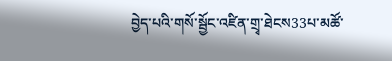བྱེད་པའི་གསོ་སྦྱོང་འཛིན་གྲྭ་ཐེངས33པ་མཚོ་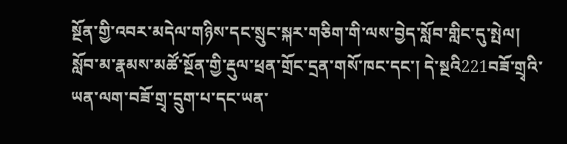སྔོན་གྱི་འབར་མདེལ་གཉིས་དང་སྲུང་སྐར་གཅིག་གི་ལས་བྱེད་སློབ་གླིང་དུ་སྤེལ།
སློབ་མ་རྣམས་མཚོ་སྔོན་གྱི་རྡུལ་ཕྲན་གྲོང་དྲན་གསོ་ཁང་དང་། དེ་སྔའི221བཟོ་གྲྭའི་ཡན་ལག་བཟོ་གྲྭ་དྲུག་པ་དང་ཡན་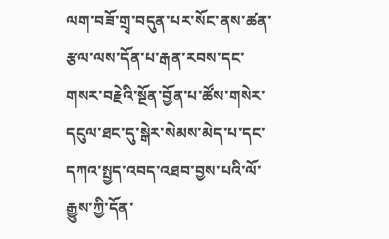ལག་བཟོ་གྲྭ་བདུན་པར་སོང་ནས་ཚན་རྩལ་ལས་དོན་པ་རྒན་རབས་དང་གསར་བརྗེའི་སྔོན་བྱོན་པ་ཚོས་གསེར་དངུལ་ཐང་དུ་སྒེར་སེམས་མེད་པ་དང་དཀའ་སྤྱད་འབད་འཐབ་བྱས་པའི་ལོ་རྒྱུས་ཀྱི་དོན་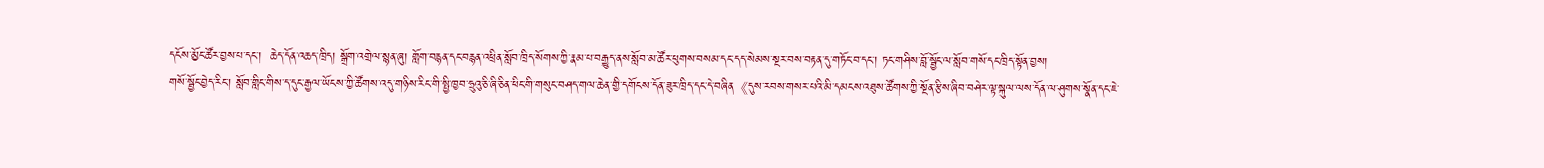དངོས་མྱོང་ཚོར་བྱས་པ་དང་།  ཆེད་དོན་འཆད་ཁྲིད། སྒྲོག་འགྲེལ་སྙན་ཞུ། གློག་བརྙན་དང་བརྙན་འཕྲིན་སློབ་ཁྲིད་སོགས་ཀྱི་རྣམ་པ་བརྒྱུད་ནས་སློབ་མ་ཚོར་ཕུགས་བསམ་དང་དད་སེམས་སྔར་བས་བརྟན་དུ་གཏོང་བ་དང་། ཏང་གཤིས་བློ་སྦྱོང་ལ་སློབ་གསོ་དང་ཁྲིད་སྟོན་བྱས།
གསོ་སྦྱོང་བྱེད་རིང་། སློབ་གླིང་གིས་ད་དུང་རྒྱལ་ཡོངས་ཀྱི་ཚོགས་འདུ་གཉིས་རིང་གི་སྤྱི་ཁྱབ་ཧྲུའུ་ཅི་ཞི་ཅིན་ཕིང་གི་གསུང་བཤད་གལ་ཆེན་གྱི་དགོངས་དོན་ཟུར་ཁྲིད་དང་དེ་བཞིན《དུས་རབས་གསར་པའི་མི་དམངས་འཐུས་ཚོགས་ཀྱི་སྔོན་རྩིས་ཞིབ་བཤེར་ལྟ་སྐུལ་ལས་དོན་ལ་ཤུགས་སྣོན་དང་ཇེ་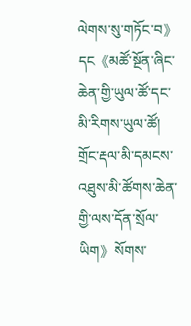ལེགས་སུ་གཏོང་བ》དང《མཚོ་སྔོན་ཞིང་ཆེན་གྱི་ཡུལ་ཚོ་དང་མི་རིགས་ཡུལ་ཚོ། གྲོང་རྡལ་མི་དམངས་འཐུས་མི་ཚོགས་ཆེན་གྱི་ལས་དོན་སྲོལ་ཡིག》སོགས་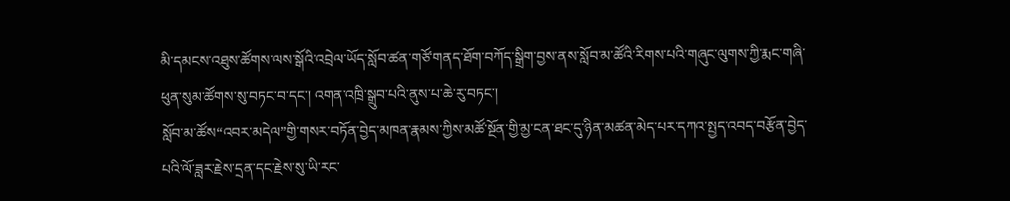མི་དམངས་འཐུས་ཚོགས་ལས་སྒོའི་འབྲེལ་ཡོད་སློབ་ཚན་གཙོ་གནད་ཐོག་བཀོད་སྒྲིག་བྱས་ནས་སློབ་མ་ཚོའི་རིགས་པའི་གཞུང་ལུགས་ཀྱི་རྨང་གཞི་ཕུན་སུམ་ཚོགས་སུ་བཏང་བ་དང་། འགན་འཁྲི་སྒྲུབ་པའི་ནུས་པ་ཆེ་རུ་བཏང་།
སློབ་མ་ཚོས“འབར་མདེལ”གྱི་གསར་བཏོན་བྱེད་མཁན་རྣམས་ཀྱིས་མཚོ་སྔོན་གྱི་མྱ་ངན་ཐང་དུ་ཉིན་མཚན་མེད་པར་དཀའ་སྤྱད་འབད་བརྩོན་བྱེད་པའི་ལོ་ཟླར་རྗེས་དྲན་དང་རྗེས་སུ་ཡི་རང་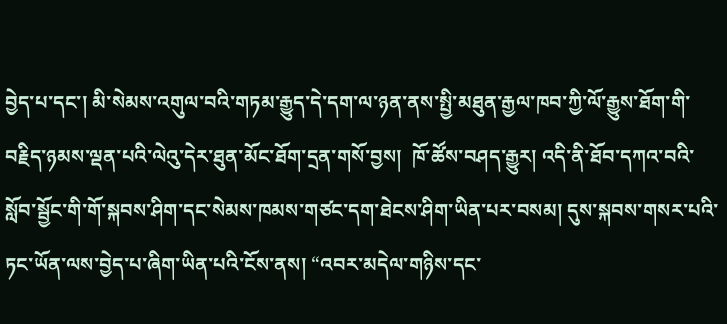བྱེད་པ་དང་། མི་སེམས་འགུལ་བའི་གཏམ་རྒྱུད་དེ་དག་ལ་ཉན་ནས་སྤྱི་མཐུན་རྒྱལ་ཁབ་ཀྱི་ལོ་རྒྱུས་ཐོག་གི་བརྗིད་ཉམས་ལྡན་པའི་ལེའུ་དེར་ཐུན་མོང་ཐོག་དྲན་གསོ་བྱས།  ཁོ་ཚོས་བཤད་རྒྱུར། འདི་ནི་ཐོབ་དཀའ་བའི་སློབ་སྦྱོང་གི་གོ་སྐབས་ཤིག་དང་སེམས་ཁམས་གཙང་དག་ཐེངས་ཤིག་ཡིན་པར་བསམ། དུས་སྐབས་གསར་པའི་ཏང་ཡོན་ལས་བྱེད་པ་ཞིག་ཡིན་པའི་ངོས་ནས། “འབར་མདེལ་གཉིས་དང་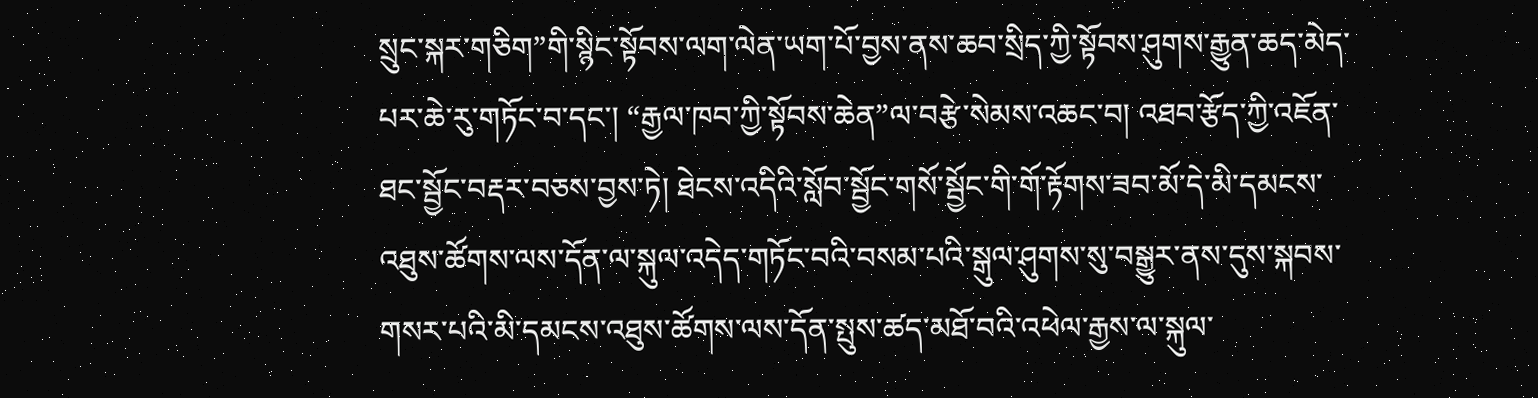སྲུང་སྐར་གཅིག”གི་སྙིང་སྟོབས་ལག་ལེན་ཡག་པོ་བྱས་ནས་ཆབ་སྲིད་ཀྱི་སྟོབས་ཤུགས་རྒྱུན་ཆད་མེད་པར་ཆེ་རུ་གཏོང་བ་དང་། “རྒྱལ་ཁབ་ཀྱི་སྟོབས་ཆེན”ལ་བརྩེ་སེམས་འཆང་བ། འཐབ་རྩོད་ཀྱི་འཇོན་ཐང་སྦྱོང་བརྡར་བཅས་བྱས་ཏེ། ཐེངས་འདིའི་སློབ་སྦྱོང་གསོ་སྦྱོང་གི་གོ་རྟོགས་ཟབ་མོ་དེ་མི་དམངས་འཐུས་ཚོགས་ལས་དོན་ལ་སྐུལ་འདེད་གཏོང་བའི་བསམ་པའི་སྒུལ་ཤུགས་སུ་བསྒྱུར་ནས་དུས་སྐབས་གསར་པའི་མི་དམངས་འཐུས་ཚོགས་ལས་དོན་སྤུས་ཚད་མཐོ་བའི་འཕེལ་རྒྱས་ལ་སྐུལ་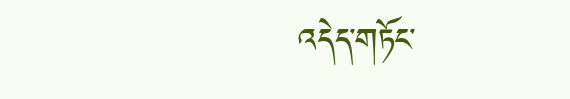འདེད་གཏོང་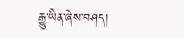རྒྱུ་ཡིན་ཞེས་བཤད།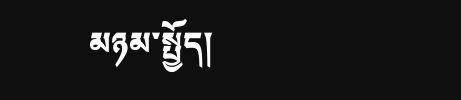མཉམ་སྤྱོད།